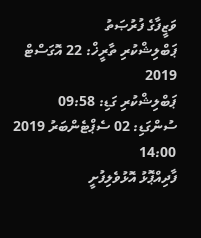ވަޒީފާގެ ފުރުޞަތު
ޕަބްލިޝްކުރި ތާރީޚް: 22 އޮގަސްޓް 2019
ޕަބްލިޝްކުރި ގަޑި: 09:58
ސުންގަޑި: 02 ސެޕްޓެންބަރު 2019 14:00
ފާދިއްޕޮޅު އޮޅުވެލިފުށީ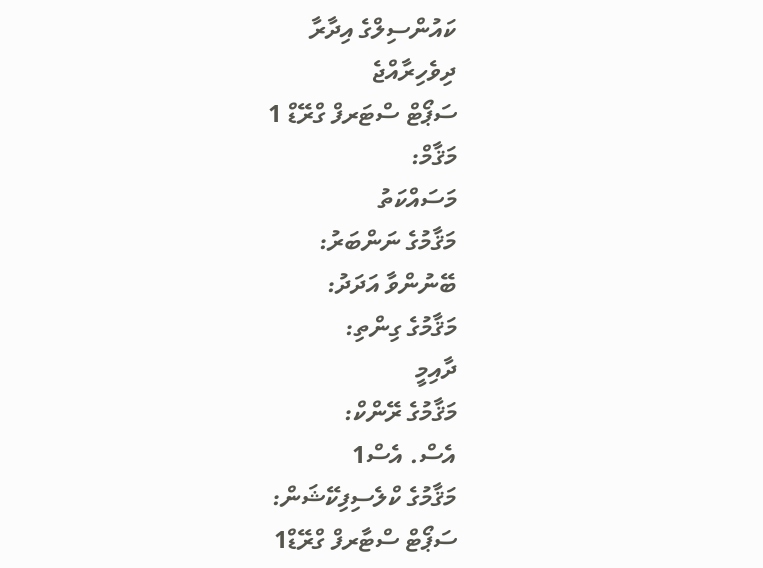ކައުންސިލްގެ އިދާރާ
ދިވެހިރާއްޖެ
ސަޕޯޓް ސްޓަރފް ގްރޭޑް 1
މަޤާމް:
މަސައްކަތު
މަޤާމުގެ ނަންބަރު:
ބޭނުންވާ އަދަދު:
މަޤާމުގެ ގިންތި:
ދާއިމީ
މަޤާމުގެ ރޭންކް:
އެސް. އެސް1
މަޤާމުގެ ކްލެސިފިކޭޝަން:
ސަޕޯޓް ސްޓާރފް ގްރޭޑް1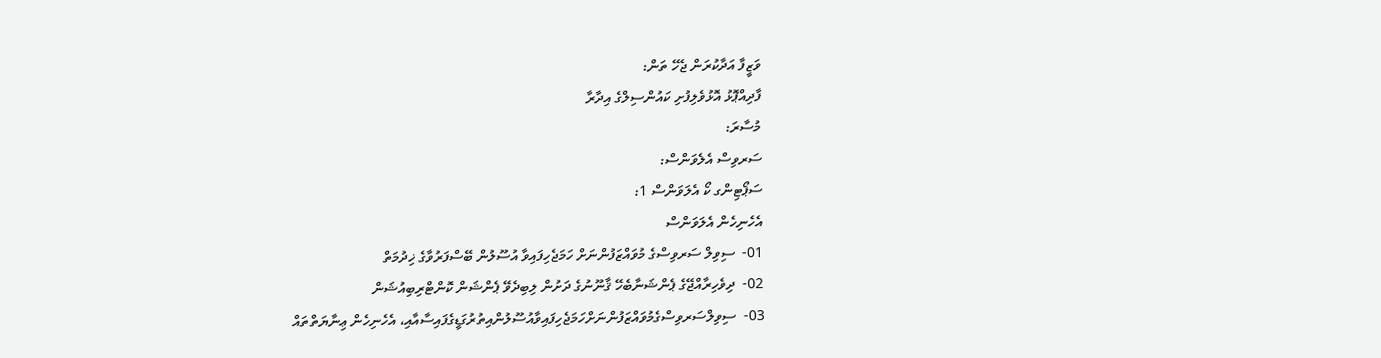ވަޒީފާ އަދާކުރަން ޖެހޭ ތަން:
ފާދިއްޕޮޅު އޮޅުވެލިފުށި ކައުންސިލްގެ އިދާރާ
މުސާރަ:
ސަރވިސް އެލެވަންސް:
ސަޕޯޓިންގ ކޯ އެލަވަންސް 1:
އެހެނިހެން އެލަވަންސް
01-  ސިވިލް ސަރވިސްގެ މުވައްޒަފުންނަށް ހަމަޖެހިފައިވާ އުސޫލުން ބޭސްފަރުވާގެ ޚިދުމަތް
02-  ދިވެހިރާއްޖޭގެ ޕެންޝަނާބެހޭ ޤާނޫނުގެ ދަށުން ލިބިދެވޭ ޕެންޝަން ކޮންޓްރިބިއުޝަން
03-  ސިވިލްސަރވިސްގެމުވައްޒަފުންނަށްހަމަޖެހިފައިވާއުސޫލުންއިތުރުގަޑީގެފައިސާއާއި، އެހެނިހެން ޢިނާޔަތްތައް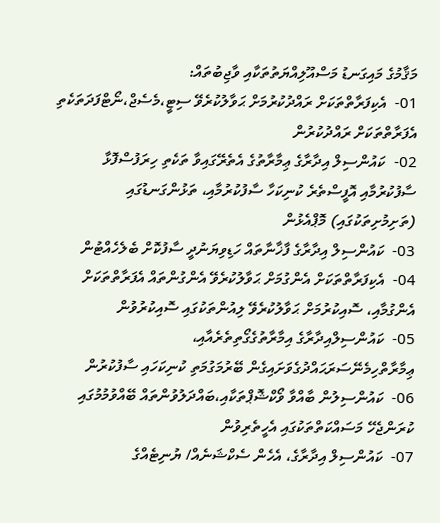މަޤާމުގެ މައިގަނޑު މަސްއޫލިއްޔަތުތަކާއި ވާޖިބުތައް:
01-  އެކިފަރާތްތަކަށް ރައްދުކުރުމަށް ޙަވާލުކުރެވޭ ސިޓީ،މެސެޖް،ނޯޓްފަދަތަކެތި އެފަރާތްތަކަށް ރައްދުކުރުން
02-  ކައުންސިލް އިދާރާގެ ޢިމާރާތުގެ އެތެރޭގައިވާ ތަކެތި ހިރަފުސްފޮޅާ ސާފުކުރުމާއި އޮފީސްތެރެ ކުނިކަހާ ސާފުކުރުމާއި، ތަޅުންގަނޑުގައި (ތަށިމުށިތަކުގައި) މޮޕްއެޅުން
03-  ކައުންސިލް އިދާރާގެ ފާޚާނާތައް ހަޑިވިޔަނުދީ ސާފުކޮށް ބެލެހެއްޓުން
04-  އެކިފަރާތްތަކަށް އެންގުމަށް ޙަވާލުކުރެވޭ އެންގުންތައް އެފަރާތްތަކަށް އެންގުމާއި، ސޮއިކުރުމަށް ޙަވާލުކުރެވޭ ލިއުންތަކުގައި ސޮއިކުރުވުން
05-  ކައުންސިލްއިދާރާގެ އިމާރާތުގެގޯތިތެރެއާއި، ޢިމާރާތްހިމެނޭސަރަޙައްދުގެވަށައިގެން ބޭރުމަގުމަތި ކުނިކަހައި ސާފުކުރުން
06-  ކައުންސިލުން ބާއްވާ ވޯކްޝޮޕްތަކާއި،ބައްދަލުވުންތައް ބޭއްވުމުމުގައި ކުރަންޖެހޭ މަސައްކަތްތަކުގައި އެހީތެރިވުން
07-  ކައުންސިލް އިދާރާގެ، އެހެން ސެކްޝަނެއް/ ޔުނިޓެއްގެ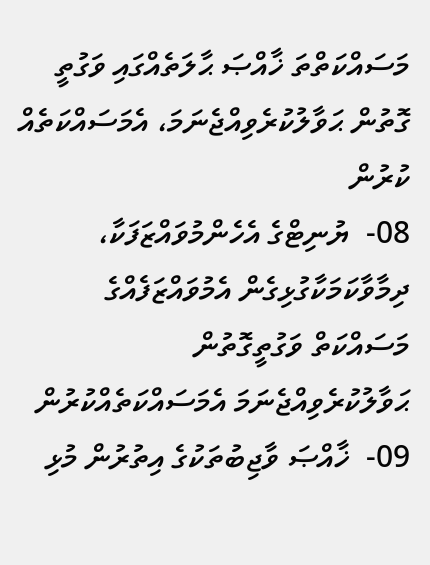މަސައްކަތްތަ ޚާއްޞަ ޙާލަތެއްގައި ވަގުތީ ގޮތުން ޙަވާލުކުރެވިއްޖެނަމަ، އެމަސައްކަތެއް ކުރުން
08-  ޔުނިޓްގެ އެހެންމުވައްޒަފަކާ، ދިމާވާކަމަކާގުޅިގެން އެމުވައްޒަފެއްގެ މަސައްކަތް ވަގުތީގޮތުން ޙަވާލުކުރެވިއްޖެނަމަ އެމަސައްކަތެއްކުރުން
09-  ޚާއްޞަ ވާޖިބުތަކުގެ އިތުރުން މުޅި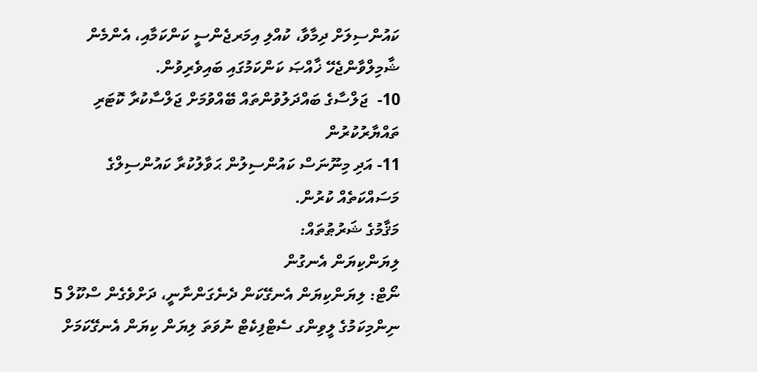ކައުންސިލަށް ދިމާވާ، ކުއްލި އިމަރޖެންސީ ކަންކަމާއި، އެންމެން ޝާމިލްވާންޖެހޭ ޚާއްޞަ ކަންކަމުގައި ބައިވެރިވުން.
10-  ޖަލްސާގެ ބައްދަލުވުންތައް ބޭއްވުމަށް ޖަލްސާކުރާ ކޮޓަރި ތައްޔާރުކުރުން
11- އަދި މިނޫނަސް ކައުންސިލުން ޙަވާލުކުރާ ކައުންސިލްގެ މަސައްކަތެއް ކުރުން.
މަޤާމުގެ ޝަރުޠުތައް:
ލިޔަންކިޔަން އެނގުން
ނޯޓް: ލިޔަންކިޔަން އެނގޭކަން ދެނެގަންނާނީ، ދަށްވެގެން ސްކޫލް 5 ނިންމިކަމުގެ ލީވިންގ ސެޓްފިކެޓް ނުވަތަ ލިޔަން ކިޔަން އެނގޭކަމަށް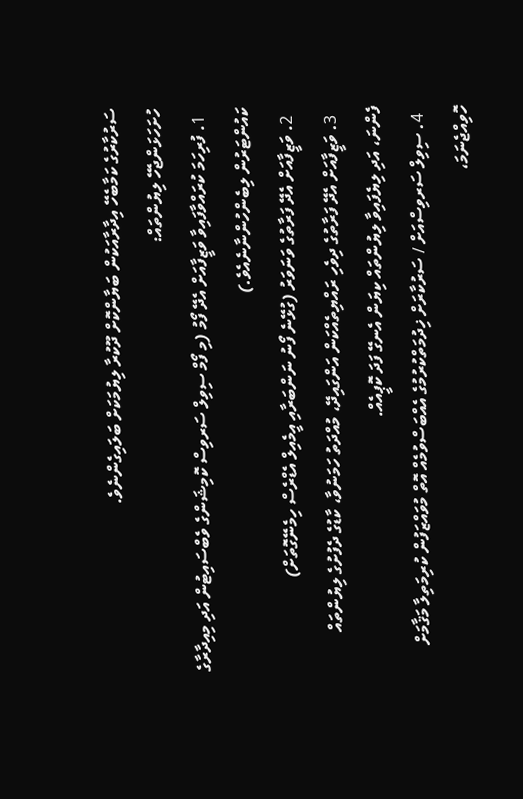ސަރުކާރުގެ ކަމާބެހޭ އިދާރާއަކުން ބަޔާންކޮށް ދޫކުރާ ލިޔުމަކަށް ބަލައިގެންނެވެ.
ހުށަހަޅަންޖެހޭ ލިޔުންތައް:
  1. ފުރިހަމަ ކުރައްވާފައިވާ ވަޒީފާއަށް އެދޭ ފޯމު (މި ފޯމް ސިވިލް ސަރވިސް ކޮމިޝަންގެ ވެބްސައިޓުން އަދި މިއިދާރާގެ ކައުންޓަރުން ލިބެންހުންނާނެއެވެ.)
  2. ވަޒީފާއަށް އެދޭ ފަރާތުގެ ވަނަވަރު (ގުޅޭނެ ފޯނު ނަންބަރާއި އީމެއިލް އެޑްރެސް ހިމެނޭގޮތަށް)
  3. ވަޒީފާއަށް އެދޭ ފަރާތުގެ ދިވެހި ރައްޔިތެއްކަން އަންގައިދޭ، މުއްދަތު ހަމަނުވާ، ކާޑުގެ ދެފުށުގެ ލިޔުންތައް ފެންނަ، އަދި ލިޔެފައިވާ ލިޔުންތައް ކިޔަން އެނގޭ ފަދަ ކޮޕީއެއް.
  4. ސިވިލް ސަރވިސްއަށް / ސަރުކާރަށް ޚިދުމަތްކުރުމުގެ އެއްބަސްވުމެއް އޮތް މުވައްޒަފުން ކުރިމަތިލާ މަޤާމަށް ހޮވިއްޖެނަމަ،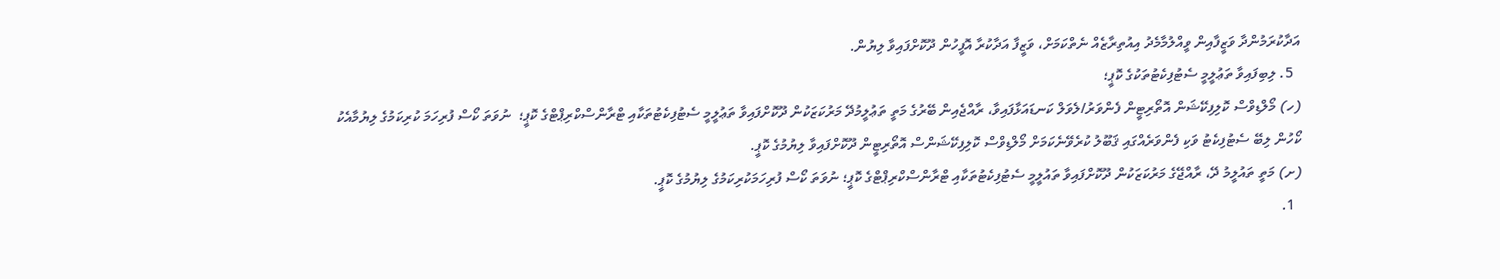އަދާކުރަމުންދާ ވަޒީފާއިން ވީއްލުމާމެދު އިއުތިރާޒެއް ނެތްކަމަށް، ވަޒީފާ އަދާކުރާ އޮފީހުން ދޫކޮށްފައިވާ ލިޔުން.
  5. ލިބިފައިވާ ތަޢުލީމީ ސެޓުފިކެޓުތަކުގެ ކޮޕީ؛
(ހ) މޯލްޑިވްސް ކޮލިފިކޭޝަން އޮތޯރިޓީން ފެންވަރު/ލެވަލް ކަނޑައަޅާފައިވާ، ރާއްޖެއިން ބޭރުގެ މަތީ ތަޢުލީމުދޭ މަރުކަޒަކުން ދޫކޮށްފައިވާ ތަޢުލީމީ ސެޓުފިކެޓުތަކާއި ޓްރާންސްކްރިޕްޓްގެ ކޮޕީ؛  ނުވަތަ ކޯސް ފުރިހަމަ ކުރިކަމުގެ ލިޔުމާއެކު ކޯހުން ލިބޭ ސެޓުފިކެޓު ވަކި ފެންވަރެއްގައި ޤަބޫލު ކުރެވޭނެކަމަށް މޯލްޑިވްސް ކޮލިފިކޭޝަންސް އޮތޯރިޓީން ދޫކޮށްފައިވާ ލިޔުމުގެ ކޮޕީ.
(ށ) މަތީ ތައުލީމު ދޭ، ރާއްޖޭގެ މަރުކަޒަކުން ދޫކޮށްފައިވާ ތައުލީމީ ސެޓުފިކެޓުތަކާއި ޓްރާންސްކްރިޕްޓްގެ ކޮޕީ؛ ނުވަތަ ކޯސް ފުރިހަމަކުރިކަމުގެ ލިޔުމުގެ ކޮޕީ.
  1.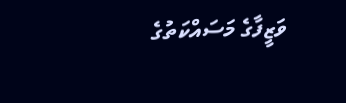ވަޒީފާގެ މަސައްކަތުގެ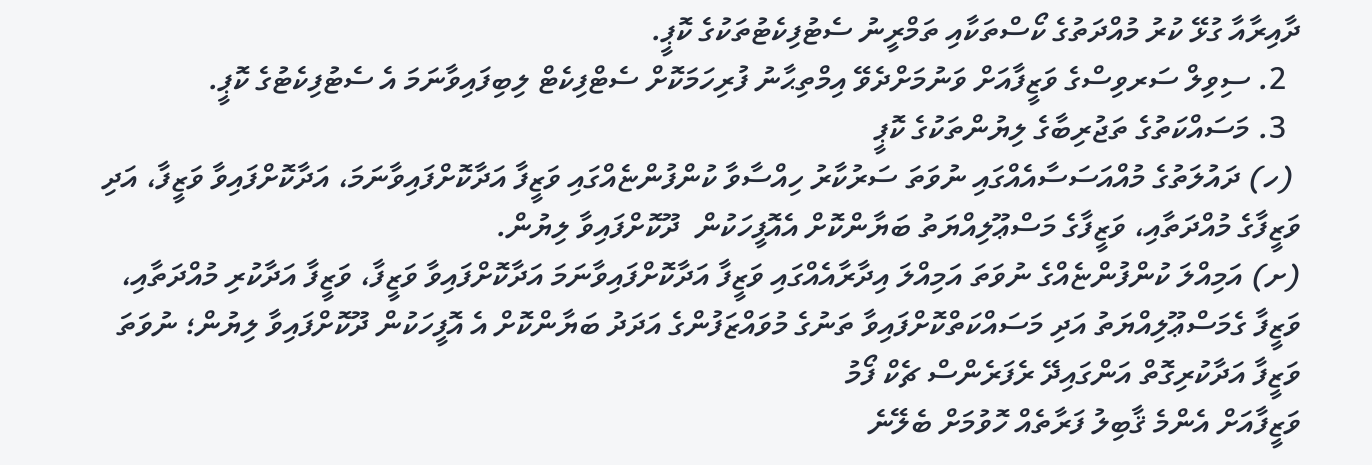ދާއިރާއާ ގުޅޭ ކުރު މުއްދަތުގެ ކޯސްތަކާއި ތަމްރީނު ސެޓުފިކެޓުތަކުގެ ކޮޕީ.
  2. ސިވިލް ސަރވިސްގެ ވަޒީފާއަށް ވަނުމަށްދެވޭ އިމްތިޙާނު ފުރިހަމަކޮށް ސެޓްފިކެޓް ލިބިފައިވާނަމަ އެ ސެޓުފިކެޓުގެ ކޮޕީ.
  3. މަސައްކަތުގެ ތަޖުރިބާގެ ލިޔުންތަކުގެ ކޮޕީ
 (ހ) ދައުލަތުގެ މުއްއަސަސާއެއްގައި ނުވަތަ ސަރުކާރު ހިއްސާވާ ކުންފުންޏެއްގައި ވަޒީފާ އަދާކޮށްފައިވާނަމަ، އަދާކޮށްފައިވާ ވަޒީފާ، އަދި ވަޒީފާގެ މުއްދަތާއި، ވަޒީފާގެ މަސްޢޫލިއްޔަތު ބަޔާންކޮށް އެއޮފީހަކުން  ދޫކޮށްފައިވާ ލިޔުން.
(ށ) އަމިއްލަ ކުންފުންޏެއްގެ ނުވަތަ އަމިއްލަ އިދާރާއެއްގައި ވަޒީފާ އަދާކޮށްފައިވާނަމަ އަދާކޮށްފައިވާ ވަޒީފާ، ވަޒީފާ އަދާކުރި މުއްދަތާއި، ވަޒީފާ ގެމަސްޢޫލިއްޔަތު އަދި މަސައްކަތްކޮށްފައިވާ ތަނުގެ މުވައްޒަފުންގެ އަދަދު ބަޔާންކޮށް އެ އޮފީހަކުން ދޫކޮށްފައިވާ ލިޔުން؛ ނުވަތަ ވަޒީފާ އަދާކުރިގޮތް އަންގައިދޭ ރެފަރެންސް ޗެކް ފޯމު
ވަޒީފާއަށް އެންމެ ޤާބިލު ފަރާތެއް ހޮވުމަށް ބެލޭނެ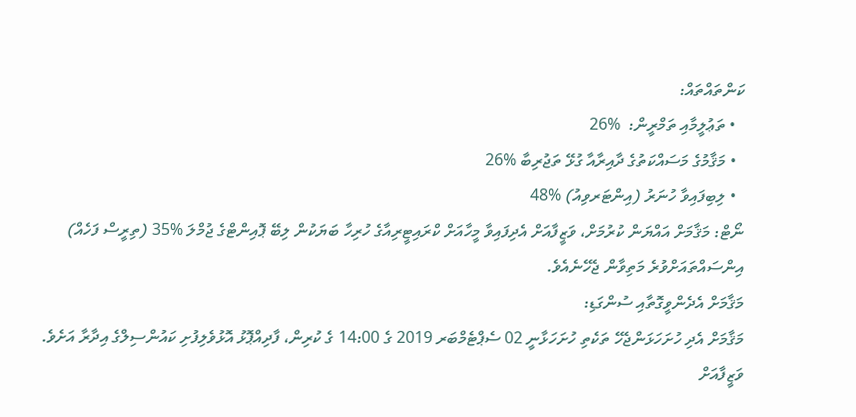ކަންތައްތައް:
  • ތަޢުލީމާއި ތަމްރީން:  %26
  • މަޤާމުގެ މަސައްކަތުގެ ދާއިރާއާ ގުޅޭ ތަޖުރިބާ %26
  • ލިބިފައިވާ ހުނަރު (އިންޓަރވިއު) %48
ނޯޓް: މަޤާމަށް އައްޔަން ކުރުމަށް، ވަޒީފާއަށް އެދިފައިވާ މީހާއަށް ކްރައިޓީރިއާގެ ހުރިހާ ބަޔަކުން ލިބޭ ޕޮއިންޓްގެ ޖުމްލަ %35 (ތިރީސް ފަހެއް) އިންސައްތައަށްވުރެ މަތިވާން ޖެހޭނެއެވެ.
މަޤާމަށް އެދެންވީގޮތާއި ސުންގަޑި:
މަޤާމަށް އެދި ހުށަހަޅަންޖެހޭ ތަކެތި ހުށަހަޅާނީ 02 ސެޕްޓެމްބަރ 2019 ގެ 14:00 ގެ ކުރިން، ފާދިއްޕޮޅު އޮޅުވެލިފުށި ކައުންސިލްގެ އިދާރާ އަށެވެ. ވަޒީފާއަށް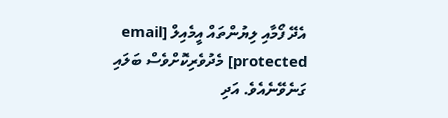އެދޭ ފޯމާއި ލިޔުންތައް އީމެއިލް [email protected] މެދުވެރިކޮށްވެސް ބަލައި ގަނެވޭނެއެވެ. އަދި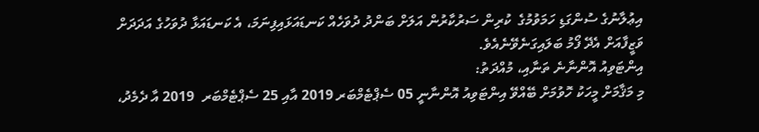އިޢުލާނުގެ ސުންގަޑި ހަމަވުމުގެ  ކުރިން ސަރުކާރުން އަލަށް ބަންދު ދުވަހެއް ކަނޑައަޅައިފިނަމަ، އެ ކަނޑައަޅާ ދުވަހުގެ އަދަދަށް ވަޒީފާއަށް އެދޭ ފޯމު ބަލައިގަނެވޭނެއެވެ.
އިންޓަވިއު އޮންނާނެ ތަނާއި، މުއްދަތު:
މި މަޤާމަށް މީހަކު ހޮވުމަށް ބޭއްވޭ އިންޓަވިއު އޮންނާނީ 05 ސެޕްޓެމްބަރ 2019 އާއި 25 ސެޕްޓެމްބަރ  2019 އާ ދެމެދު،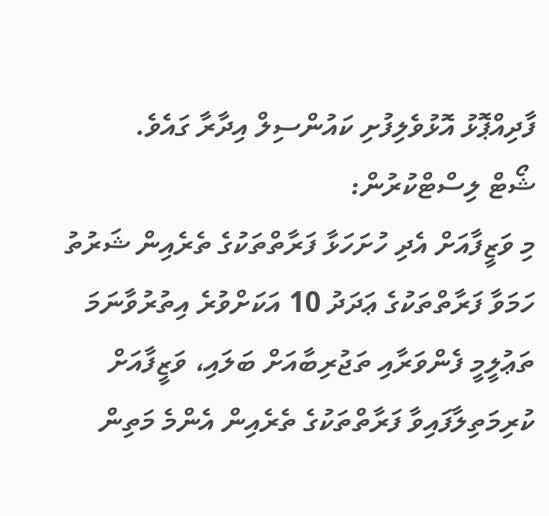ފާދިއްޕޮޅު އޮޅުވެލިފުށި ކައުންސިލް އިދާރާ ގައެވެ.
ޝޯޓް ލިސްޓްކުރުން:
މި ވަޒީފާއަށް އެދި ހުށަހަޅާ ފަރާތްތަކުގެ ތެރެއިން ޝަރުތު ހަމަވާ ފަރާތްތަކުގެ ޢަދަދު 10 އަކަށްވުރެ އިތުރުވާނަމަ ތަޢުލީމީ ފެންވަރާއި ތަޖުރިބާއަށް ބަލައި، ވަޒީފާއަށް ކުރިމަތިލާފައިވާ ފަރާތްތަކުގެ ތެރެއިން އެންމެ މަތިން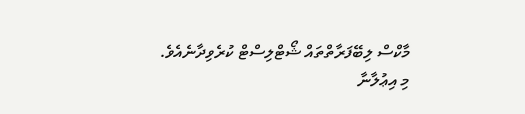މާކްސް ލިބޭފަރާތްތައް ޝޯޓްލިސްޓް ކުރެވިދާނެއެވެ.
މި އިޢުލާނާ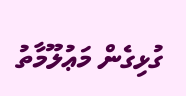ގުޅިގެން މަޢުލޫމާތު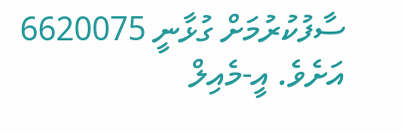ސާފުކުރުމަށް ގުޅާނީ 6620075  އަށެވެ. އީ-މެއިލް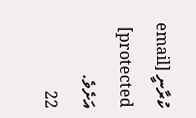ކުރާނީ [email protected] އަށެވެ.
22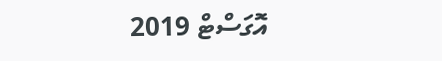އޮގަސްޓް 2019